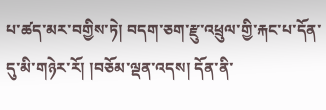པ་ཚད་མར་བགྱིས་ཏེ། བདག་ཅག་རྫུ་འཕྲུལ་གྱི་རྐང་པ་དོན་དུ་མི་གཉེར་རོ། །བཅོམ་ལྡན་འདས། དོན་ནི་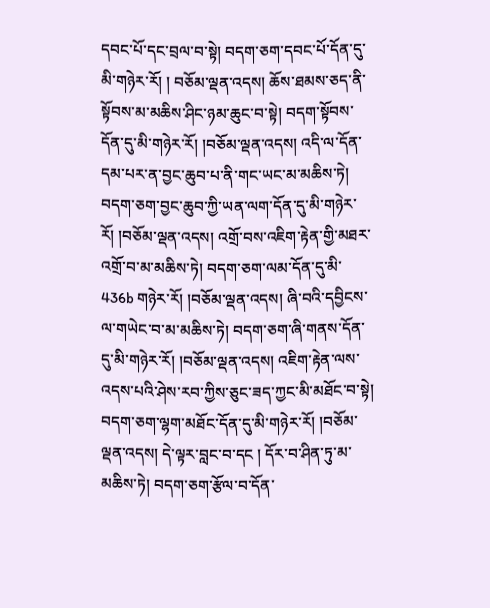དབང་པོ་དང་བྲལ་བ་སྟེ། བདག་ཅག་དབང་པོ་དོན་དུ་མི་གཉེར་རོ། ། བཅོམ་ལྡན་འདས། ཆོས་ཐམས་ཅད་ནི་སྟོབས་མ་མཆིས་ཤིང་ཉམ་ཆུང་བ་སྟེ། བདག་སྟོབས་དོན་དུ་མི་གཉེར་རོ། །བཅོམ་ལྡན་འདས། འདི་ལ་དོན་དམ་པར་ན་བྱང་ཆུབ་པ་ནི་གང་ཡང་མ་མཆིས་ཏེ། བདག་ཅག་བྱང་ཆུབ་ཀྱི་ཡན་ལག་དོན་དུ་མི་གཉེར་རོ། །བཅོམ་ལྡན་འདས། འགྲོ་བས་འཇིག་རྟེན་གྱི་མཐར་འགྲོ་བ་མ་མཆིས་ཏེ། བདག་ཅག་ལམ་དོན་དུ་མི་ 436b གཉེར་རོ། །བཅོམ་ལྡན་འདས། ཞི་བའི་དབྱིངས་ལ་གཡེང་བ་མ་མཆིས་ཏེ། བདག་ཅག་ཞི་གནས་དོན་དུ་མི་གཉེར་རོ། །བཅོམ་ལྡན་འདས། འཇིག་རྟེན་ལས་འདས་པའི་ཤེས་རབ་ཀྱིས་ཅུང་ཟད་ཀྱང་མི་མཐོང་བ་སྟེ། བདག་ཅག་ལྷག་མཐོང་དོན་དུ་མི་གཉེར་རོ། །བཅོམ་ལྡན་འདས། དེ་ལྟར་བླང་བ་དང ། དོར་བ་ཤིན་ཏུ་མ་མཆིས་ཏེ། བདག་ཅག་རྩོལ་བ་དོན་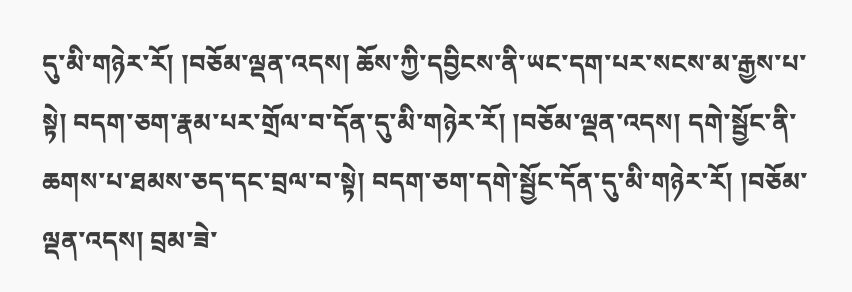དུ་མི་གཉེར་རོ། །བཅོམ་ལྡན་འདས། ཆོས་ཀྱི་དབྱིངས་ནི་ཡང་དག་པར་སངས་མ་རྒྱས་པ་སྟེ། བདག་ཅག་རྣམ་པར་གྲོལ་བ་དོན་དུ་མི་གཉེར་རོ། །བཅོམ་ལྡན་འདས། དགེ་སྦྱོང་ནི་ཆགས་པ་ཐམས་ཅད་དང་བྲལ་བ་སྟེ། བདག་ཅག་དགེ་སྦྱོང་དོན་དུ་མི་གཉེར་རོ། །བཅོམ་ལྡན་འདས། བྲམ་ཟེ་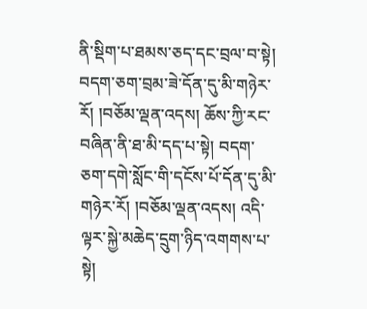ནི་སྡིག་པ་ཐམས་ཅད་དང་བྲལ་བ་སྟེ། བདག་ཅག་བྲམ་ཟེ་དོན་དུ་མི་གཉེར་རོ། །བཅོམ་ལྡན་འདས། ཆོས་ཀྱི་རང་བཞིན་ནི་ཐ་མི་དད་པ་སྟེ། བདག་ཅག་དགེ་སློང་གི་དངོས་པོ་དོན་དུ་མི་གཉེར་རོ། །བཅོམ་ལྡན་འདས། འདི་ལྟར་སྐྱེ་མཆེད་དྲུག་ཉིད་འགགས་པ་སྟེ།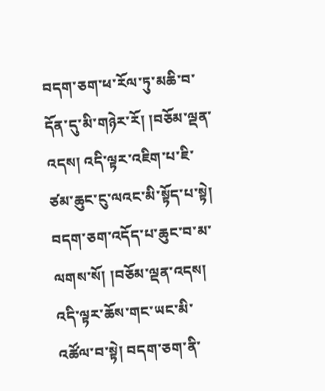བདག་ཅག་ཕ་རོལ་ཏུ་མཆི་བ་དོན་དུ་མི་གཉེར་རོ། །བཅོམ་ལྡན་འདས། འདི་ལྟར་འཇིག་པ་ཇི་ཙམ་ཆུང་ངུ་ལའང་མི་སྟོད་པ་སྟེ། བདག་ཅག་འདོད་པ་ཆུང་བ་མ་ལགས་སོ། །བཅོམ་ལྡན་འདས། འདི་ལྟར་ཆོས་གང་ཡང་མི་འཚོལ་བ་སྟེ། བདག་ཅག་ནི་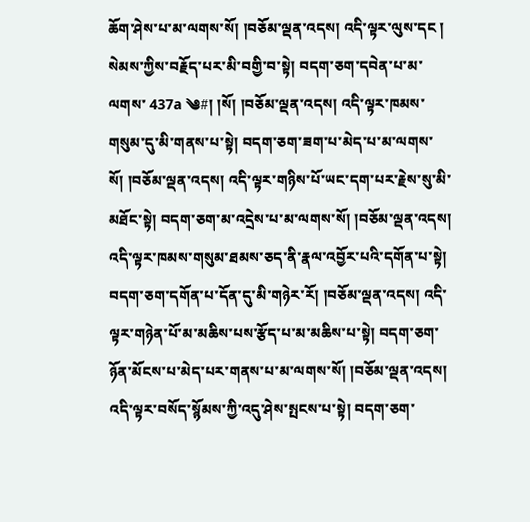ཆོག་ཤེས་པ་མ་ལགས་སོ། །བཅོམ་ལྡན་འདས། འདི་ལྟར་ལུས་དང ། སེམས་ཀྱིས་བརྗོད་པར་མི་བགྱི་བ་སྟེ། བདག་ཅག་དབེན་པ་མ་ལགས་ 437a ༄#། །སོ། །བཅོམ་ལྡན་འདས། འདི་ལྟར་ཁམས་གསུམ་དུ་མི་གནས་པ་སྟེ། བདག་ཅག་ཟག་པ་མེད་པ་མ་ལགས་སོ། །བཅོམ་ལྡན་འདས། འདི་ལྟར་གཉིས་པོ་ཡང་དག་པར་རྗེས་སུ་མི་མཐོང་སྟེ། བདག་ཅག་མ་འདྲེས་པ་མ་ལགས་སོ། །བཅོམ་ལྡན་འདས། འདི་ལྟར་ཁམས་གསུམ་ཐམས་ཅད་ནི་རྣལ་འབྱོར་པའི་དགོན་པ་སྟེ། བདག་ཅག་དགོན་པ་དོན་དུ་མི་གཉེར་རོ། །བཅོམ་ལྡན་འདས། འདི་ལྟར་གཉེན་པོ་མ་མཆིས་པས་རྩོད་པ་མ་མཆིས་པ་སྟེ། བདག་ཅག་ཉོན་མོངས་པ་མེད་པར་གནས་པ་མ་ལགས་སོ། །བཅོམ་ལྡན་འདས། འདི་ལྟར་བསོད་སྙོམས་ཀྱི་འདུ་ཤེས་སྤངས་པ་སྟེ། བདག་ཅག་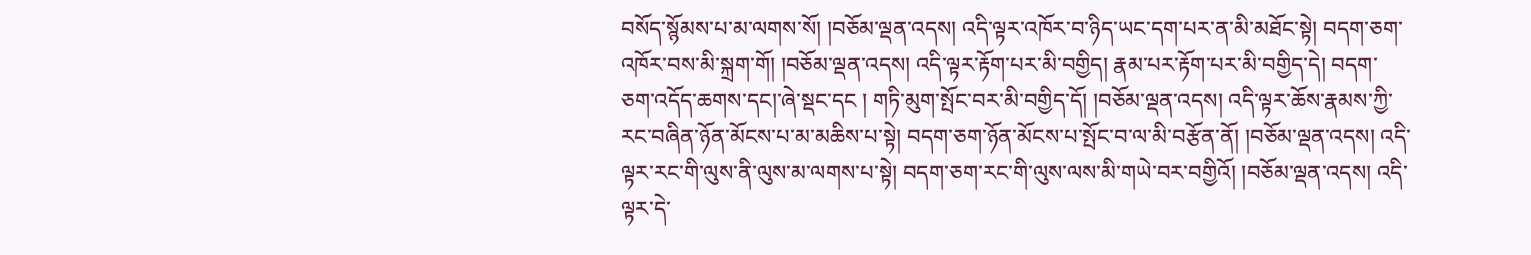བསོད་སྙོམས་པ་མ་ལགས་སོ། །བཅོམ་ལྡན་འདས། འདི་ལྟར་འཁོར་བ་ཉིད་ཡང་དག་པར་ན་མི་མཐོང་སྟེ། བདག་ཅག་འཁོར་བས་མི་སྐྲག་གོ། །བཅོམ་ལྡན་འདས། འདི་ལྟར་རྟོག་པར་མི་བགྱིད། རྣམ་པར་རྟོག་པར་མི་བགྱིད་དེ། བདག་ཅག་འདོད་ཆགས་དང།་ཞེ་སྡང་དང ། གཏི་མུག་སྤོང་བར་མི་བགྱིད་དོ། །བཅོམ་ལྡན་འདས། འདི་ལྟར་ཆོས་རྣམས་ཀྱི་རང་བཞིན་ཉོན་མོངས་པ་མ་མཆིས་པ་སྟེ། བདག་ཅག་ཉོན་མོངས་པ་སྤོང་བ་ལ་མི་བརྩོན་ནོ། །བཅོམ་ལྡན་འདས། འདི་ལྟར་རང་གི་ལུས་ནི་ལུས་མ་ལགས་པ་སྟེ། བདག་ཅག་རང་གི་ལུས་ལས་མི་གཡེ་བར་བགྱིའོ། །བཅོམ་ལྡན་འདས། འདི་ལྟར་དེ་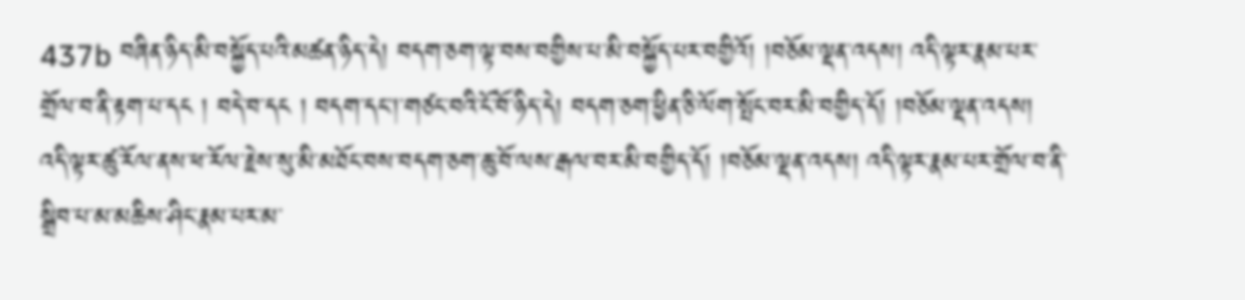437b བཞིན་ཉིད་མི་བསྐྱོད་པའི་མཚན་ཉིད་དེ། བདག་ཅག་ལྟ་བས་བགྱིས་པ་མི་བསྐྱོད་པར་བགྱིའོ། །བཅོམ་ལྡན་འདས། འདི་ལྟར་རྣམ་པར་གྲོལ་བ་ནི་རྟག་པ་དང ། བདེ་བ་དང ། བདག་དང།་གཙང་བའི་ངོ་བོ་ཉིད་དེ། བདག་ཅག་ཕྱིན་ཅི་ལོག་སྤོང་བར་མི་བགྱིད་དོ། །བཅོམ་ལྡན་འདས། འདི་ལྟར་ཚུ་རོལ་ནས་ཕ་རོལ་རྗེས་སུ་མི་མཐོང་བས་བདག་ཅག་ཆུ་བོ་ལས་རྒལ་བར་མི་བགྱིད་དོ། །བཅོམ་ལྡན་འདས། འདི་ལྟར་རྣམ་པར་གྲོལ་བ་ནི་སྒྲིབ་པ་མ་མཆིས་ཤིང་རྣམ་པར་མ་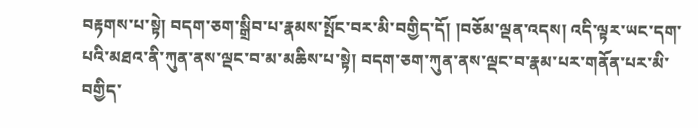བརྟགས་པ་སྟེ། བདག་ཅག་སྒྲིབ་པ་རྣམས་སྤོང་བར་མི་བགྱིད་དོ། །བཅོམ་ལྡན་འདས། འདི་ལྟར་ཡང་དག་པའི་མཐའ་ནི་ཀུན་ནས་ལྡང་བ་མ་མཆིས་པ་སྟེ། བདག་ཅག་ཀུན་ནས་ལྡང་བ་རྣམ་པར་གནོན་པར་མི་བགྱིད་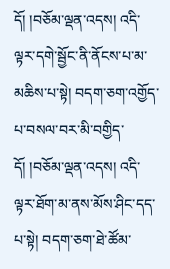དོ། །བཅོམ་ལྡན་འདས། འདི་ལྟར་དགེ་སྦྱོང་ནི་ནོངས་པ་མ་མཆིས་པ་སྟེ། བདག་ཅག་འགྱོད་པ་བསལ་བར་མི་བགྱིད་དོ། །བཅོམ་ལྡན་འདས། འདི་ལྟར་ཐོག་མ་ནས་མོས་ཤིང་དད་པ་སྟེ། བདག་ཅག་ཐེ་ཚོམ་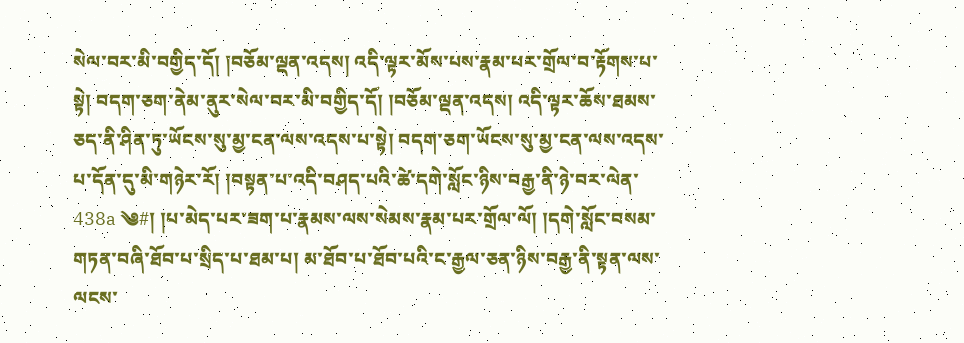སེལ་བར་མི་བགྱིད་དོ། །བཅོམ་ལྡན་འདས། འདི་ལྟར་མོས་པས་རྣམ་པར་གྲོལ་བ་རྟོགས་པ་སྟེ། བདག་ཅག་ནེམ་ནུར་སེལ་བར་མི་བགྱིད་དོ། །བཅོམ་ལྡན་འདས། འདི་ལྟར་ཆོས་ཐམས་ཅད་ནི་ཤིན་ཏུ་ཡོངས་སུ་མྱ་ངན་ལས་འདས་པ་སྟེ། བདག་ཅག་ཡོངས་སུ་མྱ་ངན་ལས་འདས་པ་དོན་དུ་མི་གཉེར་རོ། །བསྟན་པ་འདི་བཤད་པའི་ཚེ་དགེ་སློང་ཉིས་བརྒྱ་ནི་ཉེ་བར་ལེན་ 438a ༄#། །པ་མེད་པར་ཟག་པ་རྣམས་ལས་སེམས་རྣམ་པར་གྲོལ་ལོ། །དགེ་སློང་བསམ་གཏན་བཞི་ཐོབ་པ་སྲིད་པ་ཐམ་པ། མ་ཐོབ་པ་ཐོབ་པའི་ང་རྒྱལ་ཅན་ཉིས་བརྒྱ་ནི་སྟན་ལས་ལངས་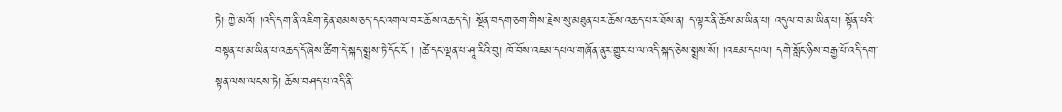ཏེ། ཀྱེ་མའོ། །འདི་དག་ནི་འཇིག་རྟེན་ཐམས་ཅད་དང་འགལ་བར་ཆོས་འཆད་དེ། སྔོན་བདག་ཅག་གིས་རྗེས་སུ་མཐུན་པར་ཆོས་འཆད་པར་ཐོས་ན། ད་ལྟར་ནི་ཆོས་མ་ཡིན་པ། འདུལ་བ་མ་ཡིན་པ། སྟོན་པའི་བསྟན་པ་མ་ཡིན་པ་འཆད་དོ་ཞེས་ཚིག་དེ་སྐད་སྨྲས་ཏེ་དོང་ངོ ། །ཚེ་དང་ལྡན་པ་ཤཱ་རིའི་བུ། ཁོ་བོས་འཇམ་དཔལ་གཞོན་ནུར་གྱུར་པ་ལ་འདི་སྐད་ཅེས་སྨྲས་སོ། །འཇམ་དཔལ། དགེ་སློང་ཉིས་བརྒྱ་པོ་འདི་དག་སྟན་ལས་ལངས་ཏེ། ཆོས་བཤད་པ་འདི་ནི་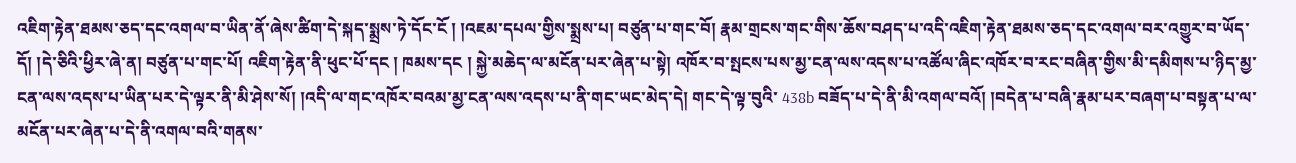འཇིག་རྟེན་ཐམས་ཅད་དང་འགལ་བ་ཡིན་ནོ་ཞེས་ཚིག་དེ་སྐད་སྨྲས་ཏེ་དོང་ངོ ། །འཇམ་དཔལ་གྱིས་སྨྲས་པ། བཙུན་པ་གང་བོ། རྣམ་གྲངས་གང་གིས་ཆོས་བཤད་པ་འདི་འཇིག་རྟེན་ཐམས་ཅད་དང་འགལ་བར་འགྱུར་བ་ཡོད་དོ། །དེ་ཅིའི་ཕྱིར་ཞེ་ན། བཙུན་པ་གང་པོ། འཇིག་རྟེན་ནི་ཕུང་པོ་དང ། ཁམས་དང ། སྐྱེ་མཆེད་ལ་མངོན་པར་ཞེན་པ་སྟེ། འཁོར་བ་སྤངས་པས་མྱ་ངན་ལས་འདས་པ་འཚོལ་ཞིང་འཁོར་བ་རང་བཞིན་གྱིས་མི་དམིགས་པ་ཉིད་མྱ་ངན་ལས་འདས་པ་ཡིན་པར་དེ་ལྟར་ནི་མི་ཤེས་སོ། །འདི་ལ་གང་འཁོར་བའམ་མྱ་ངན་ལས་འདས་པ་ནི་གང་ཡང་མེད་དེ། གང་དེ་ལྟ་བུའི་ 438b བཟོད་པ་དེ་ནི་མི་འགལ་བའོ། །བདེན་པ་བཞི་རྣམ་པར་བཞག་པ་བསྟན་པ་ལ་མངོན་པར་ཞེན་པ་དེ་ནི་འགལ་བའི་གནས་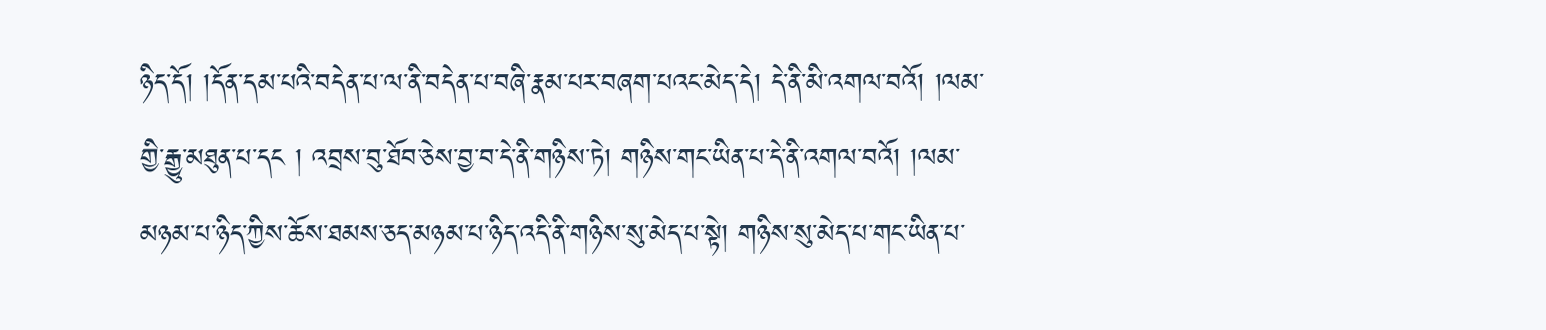ཉིད་དོ། །དོན་དམ་པའི་བདེན་པ་ལ་ནི་བདེན་པ་བཞི་རྣམ་པར་བཞག་པའང་མེད་དེ། དེ་ནི་མི་འགལ་བའོ། །ལམ་གྱི་རྒྱུ་མཐུན་པ་དང ། འབྲས་བུ་ཐོབ་ཅེས་བྱ་བ་དེ་ནི་གཉིས་ཏེ། གཉིས་གང་ཡིན་པ་དེ་ནི་འགལ་བའོ། །ལམ་མཉམ་པ་ཉིད་ཀྱིས་ཆོས་ཐམས་ཅད་མཉམ་པ་ཉིད་འདི་ནི་གཉིས་སུ་མེད་པ་སྟེ། གཉིས་སུ་མེད་པ་གང་ཡིན་པ་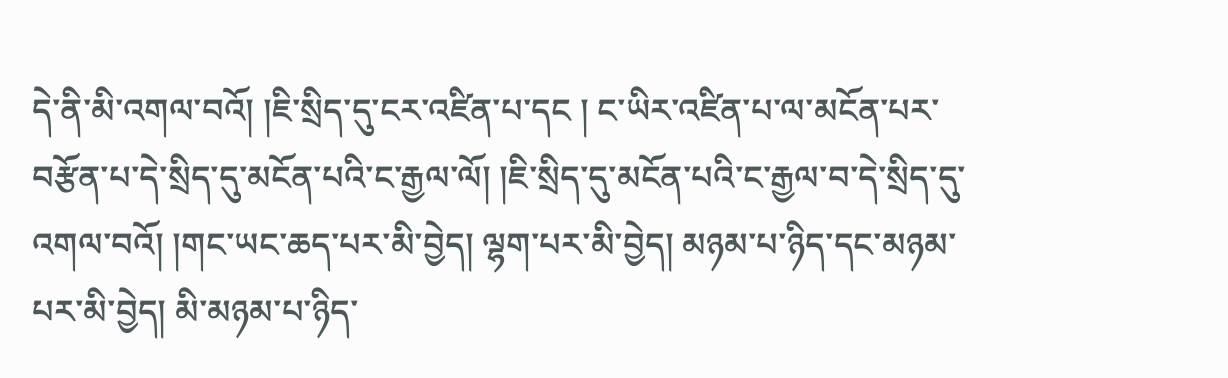དེ་ནི་མི་འགལ་བའོ། །ཇི་སྲིད་དུ་ངར་འཛིན་པ་དང ། ང་ཡིར་འཛིན་པ་ལ་མངོན་པར་བརྩོན་པ་དེ་སྲིད་དུ་མངོན་པའི་ང་རྒྱལ་ལོ། །ཇི་སྲིད་དུ་མངོན་པའི་ང་རྒྱལ་བ་དེ་སྲིད་དུ་འགལ་བའོ། །གང་ཡང་ཆད་པར་མི་བྱེད། ལྷག་པར་མི་བྱེད། མཉམ་པ་ཉིད་དང་མཉམ་པར་མི་བྱེད། མི་མཉམ་པ་ཉིད་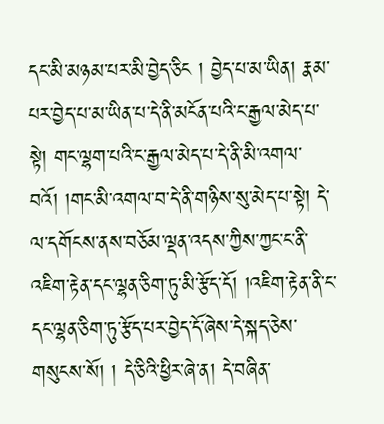དང་མི་མཉམ་པར་མི་བྱེད་ཅིང ། བྱེད་པ་མ་ཡིན། རྣམ་པར་བྱེད་པ་མ་ཡིན་པ་དེ་ནི་མངོན་པའི་ང་རྒྱལ་མེད་པ་སྟེ། གང་ལྷག་པའི་ང་རྒྱལ་མེད་པ་དེ་ནི་མི་འགལ་བའོ། །གང་མི་འགལ་བ་དེ་ནི་གཉིས་སུ་མེད་པ་སྟེ། དེ་ལ་དགོངས་ནས་བཅོམ་ལྡན་འདས་ཀྱིས་ཀྱང་ང་ནི་འཇིག་རྟེན་དང་ལྷན་ཅིག་ཏུ་མི་རྩོད་དོ། །འཇིག་རྟེན་ནི་ང་དང་ལྷན་ཅིག་ཏུ་རྩོད་པར་བྱེད་དོ་ཞེས་དེ་སྐད་ཅེས་གསུངས་སོ། ། དེ་ཅིའི་ཕྱིར་ཞེ་ན། དེ་བཞིན་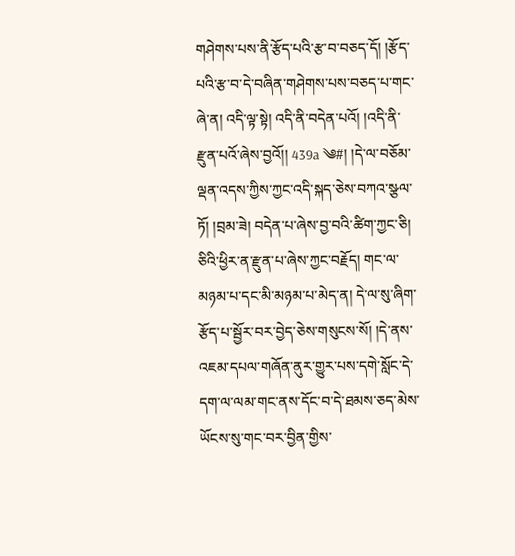གཤེགས་པས་ནི་རྩོད་པའི་རྩ་བ་བཅད་དོ། །རྩོད་པའི་རྩ་བ་དེ་བཞིན་གཤེགས་པས་བཅད་པ་གང་ཞེ་ན། འདི་ལྟ་སྟེ། འདི་ནི་བདེན་པའོ། །འདི་ནི་རྫུན་པའོ་ཞེས་བྱའོ།། 439a ༄#། །དེ་ལ་བཅོམ་ལྡན་འདས་ཀྱིས་ཀྱང་འདི་སྐད་ཅེས་བཀའ་སྩལ་ཏོ། །བྲམ་ཟེ། བདེན་པ་ཞེས་བྱ་བའི་ཚིག་ཀྱང་ཅི། ཅིའི་ཕྱིར་ན་རྫུན་པ་ཞེས་ཀྱང་བརྗོད། གང་ལ་མཉམ་པ་དང་མི་མཉམ་པ་མེད་ན། དེ་ལ་སུ་ཞིག་རྩོད་པ་སྦྱོར་བར་བྱེད་ཅེས་གསུངས་སོ། །དེ་ནས་འཇམ་དཔལ་གཞོན་ནུར་གྱུར་པས་དགེ་སློང་དེ་དག་ལ་ལམ་གང་ནས་དོང་བ་དེ་ཐམས་ཅད་མེས་ཡོངས་སུ་གང་བར་བྱིན་གྱིས་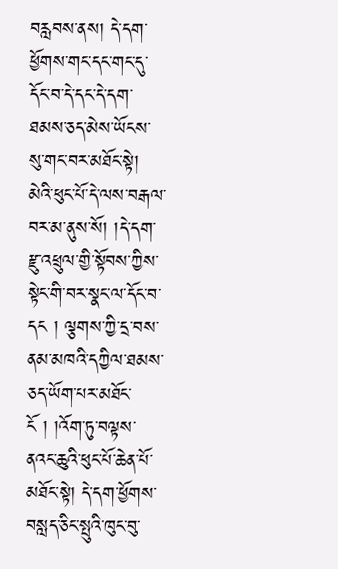བརླབས་ནས། དེ་དག་ཕྱོགས་གང་དང་གང་དུ་དོང་བ་དེ་དང་དེ་དག་ཐམས་ཅད་མེས་ཡོངས་སུ་གང་བར་མཐོང་སྟེ། མེའི་ཕུང་པོ་དེ་ལས་བརྒལ་བར་མ་ནུས་སོ། །དེ་དག་རྫུ་འཕྲུལ་གྱི་སྟོབས་ཀྱིས་སྟེང་གི་བར་སྣང་ལ་དོང་བ་དང ། ལྕགས་ཀྱི་དྲ་བས་ནམ་མཁའི་དཀྱིལ་ཐམས་ཅད་ཡོག་པར་མཐོང་ངོ ། །འོག་ཏུ་བལྟས་ནའང་ཆུའི་ཕུང་པོ་ཆེན་པོ་མཐོང་སྟེ། དེ་དག་ཕྱོགས་བསླད་ཅིང་སྤུའི་ཁུང་བུ་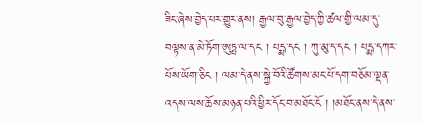ཟིང་ཞེས་བྱེད་པར་གྱུར་ནས། རྒྱལ་བུ་རྒྱལ་བྱེད་ཀྱི་ཚལ་གྱི་ལམ་དུ་བལྟས་ན་མེ་ཏོག་ཨུཏྤ་ལ་དང ། པདྨ་དང ། ཀུ་མུ་ད་དང ། པདྨ་དཀར་པོས་ཡོག་ཅིང ། ལམ་དེ་ནས་སྐྱེ་བོའི་ཚོགས་མང་པོ་དག་བཅོམ་ལྡན་འདས་ལས་ཆོས་མཉན་པའི་ཕྱིར་དོང་བ་མཐོང་ངོ ། །མཐོང་ནས་དེ་ནས་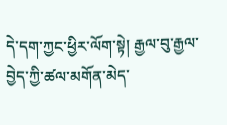དེ་དག་ཀྱང་ཕྱིར་ལོག་སྟེ། རྒྱལ་བུ་རྒྱལ་བྱེད་ཀྱི་ཚལ་མགོན་མེད་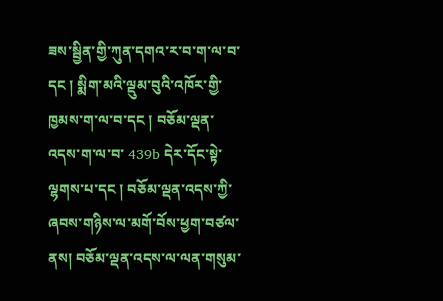ཟས་སྦྱིན་གྱི་ཀུན་དགའ་ར་བ་ག་ལ་བ་དང ། སྨིག་མའི་ལྡུམ་བུའི་འཁོར་གྱི་ཁྱམས་ག་ལ་བ་དང ། བཅོམ་ལྡན་འདས་ག་ལ་བ་ 439b དེར་དོང་སྟེ་ལྷགས་པ་དང ། བཅོམ་ལྡན་འདས་ཀྱི་ཞབས་གཉིས་ལ་མགོ་བོས་ཕྱག་བཙལ་ནས། བཅོམ་ལྡན་འདས་ལ་ལན་གསུམ་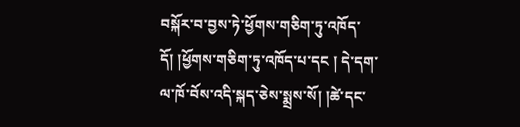བསྐོར་བ་བྱས་ཏེ་ཕྱོགས་གཅིག་ཏུ་འཁོད་དོ། །ཕྱོགས་གཅིག་ཏུ་འཁོད་པ་དང ། དེ་དག་ལ་ཁོ་བོས་འདི་སྐད་ཅེས་སྨྲས་སོ། །ཚེ་དང་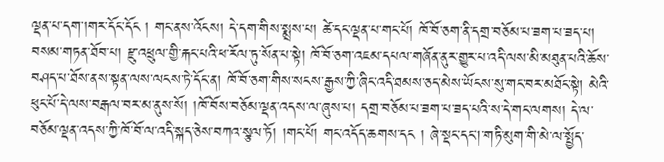ལྡན་པ་དག་།གར་དོང་དོང ། གང་ནས་འོངས། དེ་དག་གིས་སྨྲས་པ། ཚེ་དང་ལྡན་པ་གང་པོ། ཁོ་བོ་ཅག་ནི་དགྲ་བཅོམ་པ་ཟག་པ་ཟད་པ། བསམ་གཏན་ཐོབ་པ། རྫུ་འཕྲུལ་གྱི་རྐང་པའི་ཕ་རོལ་ཏུ་སོན་པ་སྟེ། ཁོ་བོ་ཅག་འཇམ་དཔལ་གཞོན་ནུར་གྱུར་པ་འདི་ལས་མི་མཐུན་པའི་ཆོས་བཤད་པ་ཐོས་ནས་སྟན་ལས་ལངས་ཏེ་དོང་ན། ཁོ་བོ་ཅག་གིས་སངས་རྒྱས་ཀྱི་ཞིང་འདི་ཐམས་ཅད་མེས་ཡོངས་སུ་གང་བར་མཐོང་སྟེ། མེའི་ཕུང་པོ་དེ་ལས་བརྒལ་བར་མ་ནུས་སོ། །ཁོ་བོས་བཅོམ་ལྡན་འདས་ལ་ཞུས་པ། དགྲ་བཅོམ་པ་ཟག་པ་ཟད་པའི་ས་དེ་གང་ལགས། དེ་ལ་བཅོམ་ལྡན་འདས་ཀྱི་ཁོ་བོ་ལ་འདི་སྐད་ཅེས་བཀའ་སྩལ་ཏོ། །གང་པོ། གང་འདོད་ཆགས་དང ། ཞེ་སྡང་དང།་གཏི་མུག་གི་མེ་ལ་སྤྱོད་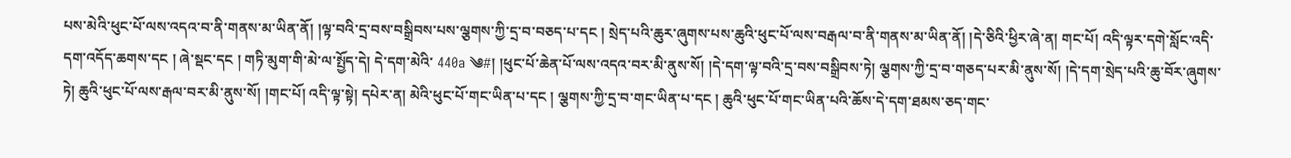པས་མེའི་ཕུང་པོ་ལས་འདའ་བ་ནི་གནས་མ་ཡིན་ནོ། །ལྟ་བའི་དྲ་བས་བསྒྲིབས་པས་ལྕགས་ཀྱི་དྲ་བ་བཅད་པ་དང ། སྲེད་པའི་ཆུར་ཞུགས་པས་ཆུའི་ཕུང་པོ་ལས་བརྒལ་བ་ནི་གནས་མ་ཡིན་ནོ། །དེ་ཅིའི་ཕྱིར་ཞེ་ན། གང་པོ། འདི་ལྟར་དགེ་སློང་འདི་དག་འདོད་ཆགས་དང ། ཞེ་སྡང་དང ། གཏི་མུག་གི་མེ་ལ་སྤྱོད་དེ། དེ་དག་མེའི་ 440a ༄#། །ཕུང་པོ་ཆེན་པོ་ལས་འདའ་བར་མི་ནུས་སོ། །དེ་དག་ལྟ་བའི་དྲ་བས་བསྒྲིབས་ཏེ། ལྕགས་ཀྱི་དྲ་བ་གཅད་པར་མི་ནུས་སོ། །དེ་དག་སྲེད་པའི་ཆུ་བོར་ཞུགས་ཏེ། ཆུའི་ཕུང་པོ་ལས་རྒལ་བར་མི་ནུས་སོ། །གང་པོ། འདི་ལྟ་སྟེ། དཔེར་ན། མེའི་ཕུང་པོ་གང་ཡིན་པ་དང ། ལྕགས་ཀྱི་དྲ་བ་གང་ཡིན་པ་དང ། ཆུའི་ཕུང་པོ་གང་ཡིན་པའི་ཆོས་དེ་དག་ཐམས་ཅད་གང་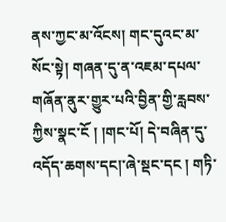ནས་ཀྱང་མ་འོངས། གང་དུའང་མ་སོང་སྟེ། གཞན་དུ་ན་འཇམ་དཔལ་གཞོན་ནུར་གྱུར་པའི་བྱིན་གྱི་རླབས་ཀྱིས་སྣང་ངོ ། །གང་པོ། དེ་བཞིན་དུ་འདོད་ཆགས་དང།་ཞེ་སྡང་དང ། གཏི་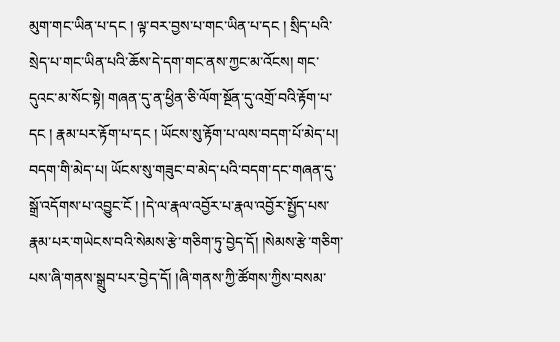མུག་གང་ཡིན་པ་དང ། ལྟ་བར་བྱས་པ་གང་ཡིན་པ་དང ། སྲིད་པའི་སྲེད་པ་གང་ཡིན་པའི་ཆོས་དེ་དག་གང་ནས་ཀྱང་མ་འོངས། གང་དུའང་མ་སོང་སྟེ། གཞན་དུ་ན་ཕྱིན་ཅི་ལོག་སྔོན་དུ་འགྲོ་བའི་རྟོག་པ་དང ། རྣམ་པར་རྟོག་པ་དང ། ཡོངས་སུ་རྟོག་པ་ལས་བདག་པོ་མེད་པ། བདག་གི་མེད་པ། ཡོངས་སུ་གཟུང་བ་མེད་པའི་བདག་དང་གཞན་དུ་སྒྲོ་འདོགས་པ་འབྱུང་ངོ ། །དེ་ལ་རྣལ་འབྱོར་པ་རྣལ་འབྱོར་སྤྱོད་པས་རྣམ་པར་གཡེངས་བའི་སེམས་རྩེ་གཅིག་ཏུ་བྱེད་དོ། །སེམས་རྩེ་གཅིག་པས་ཞི་གནས་སྒྲུབ་པར་བྱེད་དོ། །ཞི་གནས་ཀྱི་ཚོགས་ཀྱིས་བསམ་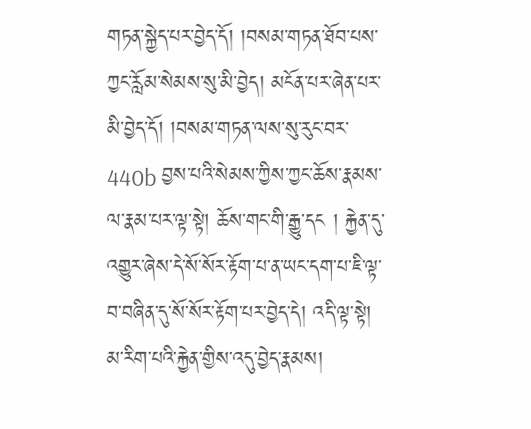གཏན་སྐྱེད་པར་བྱེད་དོ། །བསམ་གཏན་ཐོབ་པས་ཀྱང་རློམ་སེམས་སུ་མི་བྱེད། མངོན་པར་ཞེན་པར་མི་བྱེད་དོ། །བསམ་གཏན་ལས་སུ་རུང་བར་ 440b བྱས་པའི་སེམས་ཀྱིས་ཀྱང་ཆོས་རྣམས་ལ་རྣམ་པར་ལྟ་སྟེ། ཆོས་གང་གི་རྒྱུ་དང ། རྐྱེན་དུ་འགྱུར་ཞེས་དེ་སོ་སོར་རྟོག་པ་ན་ཡང་དག་པ་ཇི་ལྟ་བ་བཞིན་དུ་སོ་སོར་རྟོག་པར་བྱེད་དེ། འདི་ལྟ་སྟེ། མ་རིག་པའི་རྐྱེན་གྱིས་འདུ་བྱེད་རྣམས།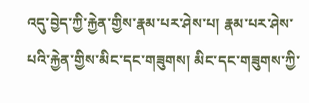འདུ་བྱེད་ཀྱི་རྐྱེན་གྱིས་རྣམ་པར་ཤེས་པ། རྣམ་པར་ཤེས་པའི་རྐྱེན་གྱིས་མིང་དང་གཟུགས། མིང་དང་གཟུགས་ཀྱི་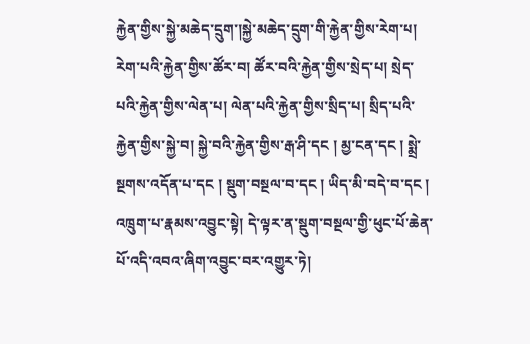རྐྱེན་གྱིས་སྐྱེ་མཆེད་དྲུག་།སྐྱེ་མཆེད་དྲུག་གི་རྐྱེན་གྱིས་རེག་པ། རེག་པའི་རྐྱེན་གྱིས་ཚོར་བ། ཚོར་བའི་རྐྱེན་གྱིས་སྲེད་པ། སྲེད་པའི་རྐྱེན་གྱིས་ལེན་པ། ལེན་པའི་རྐྱེན་གྱིས་སྲིད་པ། སྲིད་པའི་རྐྱེན་གྱིས་སྐྱེ་བ། སྐྱེ་བའི་རྐྱེན་གྱིས་རྒ་ཤི་དང ། མྱ་ངན་དང ། སྨྲེ་སྔགས་འདོན་པ་དང ། སྡུག་བསྔལ་བ་དང ། ཡིད་མི་བདེ་བ་དང ། འཁྲུག་པ་རྣམས་འབྱུང་སྟེ། དེ་ལྟར་ན་སྡུག་བསྔལ་གྱི་ཕུང་པོ་ཆེན་པོ་འདི་འབའ་ཞིག་འབྱུང་བར་འགྱུར་ཏེ།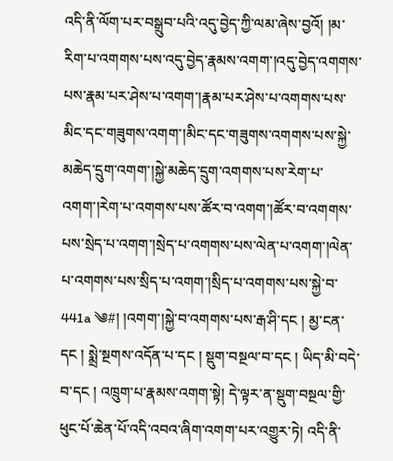འདི་ནི་ལོག་པར་བསྒྲུབ་པའི་འདུ་བྱེད་ཀྱི་ལམ་ཞེས་བྱའོ། །མ་རིག་པ་འགགས་པས་འདུ་བྱེད་རྣམས་འགག་།འདུ་བྱེད་འགགས་པས་རྣམ་པར་ཤེས་པ་འགག་།རྣམ་པར་ཤེས་པ་འགགས་པས་མིང་དང་གཟུགས་འགག་།མིང་དང་གཟུགས་འགགས་པས་སྐྱེ་མཆེད་དྲུག་འགག་།སྐྱེ་མཆེད་དྲུག་འགགས་པས་རེག་པ་འགག་།རེག་པ་འགགས་པས་ཚོར་བ་འགག་།ཚོར་བ་འགགས་པས་སྲེད་པ་འགག་།སྲེད་པ་འགགས་པས་ལེན་པ་འགག་།ལེན་པ་འགགས་པས་སྲིད་པ་འགག་།སྲིད་པ་འགགས་པས་སྐྱེ་བ་ 441a ༄#། །འགག་།སྐྱེ་བ་འགགས་པས་རྒ་ཤི་དང ། མྱ་ངན་དང ། སྨྲེ་སྔགས་འདོན་པ་དང ། སྡུག་བསྔལ་བ་དང ། ཡིད་མི་བདེ་བ་དང ། འཁྲུག་པ་རྣམས་འགག་སྟེ། དེ་ལྟར་ན་སྡུག་བསྔལ་གྱི་ཕུང་པོ་ཆེན་པོ་འདི་འབའ་ཞིག་འགག་པར་འགྱུར་ཏེ། འདི་ནི་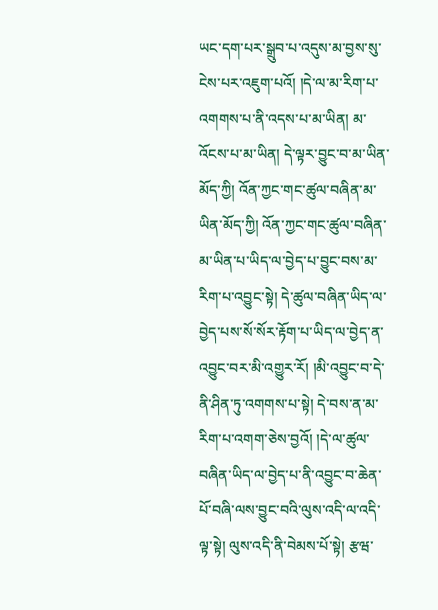ཡང་དག་པར་སྒྲུབ་པ་འདུས་མ་བྱས་སུ་ངེས་པར་འཇུག་པའོ། །དེ་ལ་མ་རིག་པ་འགགས་པ་ནི་འདས་པ་མ་ཡིན། མ་འོངས་པ་མ་ཡིན། དེ་ལྟར་བྱུང་བ་མ་ཡིན་མོད་ཀྱི། འོན་ཀྱང་གང་ཚུལ་བཞིན་མ་ཡིན་མོད་ཀྱི། འོན་ཀྱང་གང་ཚུལ་བཞིན་མ་ཡིན་པ་ཡིད་ལ་བྱེད་པ་བྱུང་བས་མ་རིག་པ་འབྱུང་སྟེ། དེ་ཚུལ་བཞིན་ཡིད་ལ་བྱེད་པས་སོ་སོར་རྟོག་པ་ཡིད་ལ་བྱེད་ན་འབྱུང་བར་མི་འགྱུར་རོ། །མི་འབྱུང་བ་དེ་ནི་ཤིན་ཏུ་འགགས་པ་སྟེ། དེ་བས་ན་མ་རིག་པ་འགག་ཅེས་བྱའོ། །དེ་ལ་ཚུལ་བཞིན་ཡིད་ལ་བྱེད་པ་ནི་འབྱུང་བ་ཆེན་པོ་བཞི་ལས་བྱུང་བའི་ལུས་འདི་ལ་འདི་ལྟ་སྟེ། ལུས་འདི་ནི་བེམས་པོ་སྟེ། རྩཝ་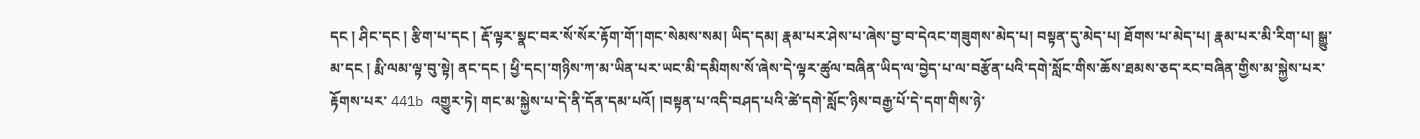དང ། ཤིང་དང ། རྩིག་པ་དང ། རྡོ་ལྟར་སྣང་བར་སོ་སོར་རྟོག་གོ་།གང་སེམས་སམ། ཡིད་དམ། རྣམ་པར་ཤེས་པ་ཞེས་བྱ་བ་དེའང་གཟུགས་མེད་པ། བསྟན་དུ་མེད་པ། ཐོགས་པ་མེད་པ། རྣམ་པར་མི་རིག་པ། སྒྱུ་མ་དང ། རྨི་ལམ་ལྟ་བུ་སྟེ། ནང་དང ། ཕྱི་དང།་གཉིས་ཀ་མ་ཡིན་པར་ཡང་མི་དམིགས་སོ་ཞེས་དེ་ལྟར་ཚུལ་བཞིན་ཡིད་ལ་བྱེད་པ་ལ་བརྩོན་པའི་དགེ་སློང་གིས་ཆོས་ཐམས་ཅད་རང་བཞིན་གྱིས་མ་སྐྱེས་པར་རྟོགས་པར་ 441b འགྱུར་ཏེ། གང་མ་སྐྱེས་པ་དེ་ནི་དོན་དམ་པའོ། །བསྟན་པ་འདི་བཤད་པའི་ཚེ་དགེ་སློང་ཉིས་བརྒྱ་པོ་དེ་དག་གིས་ཉེ་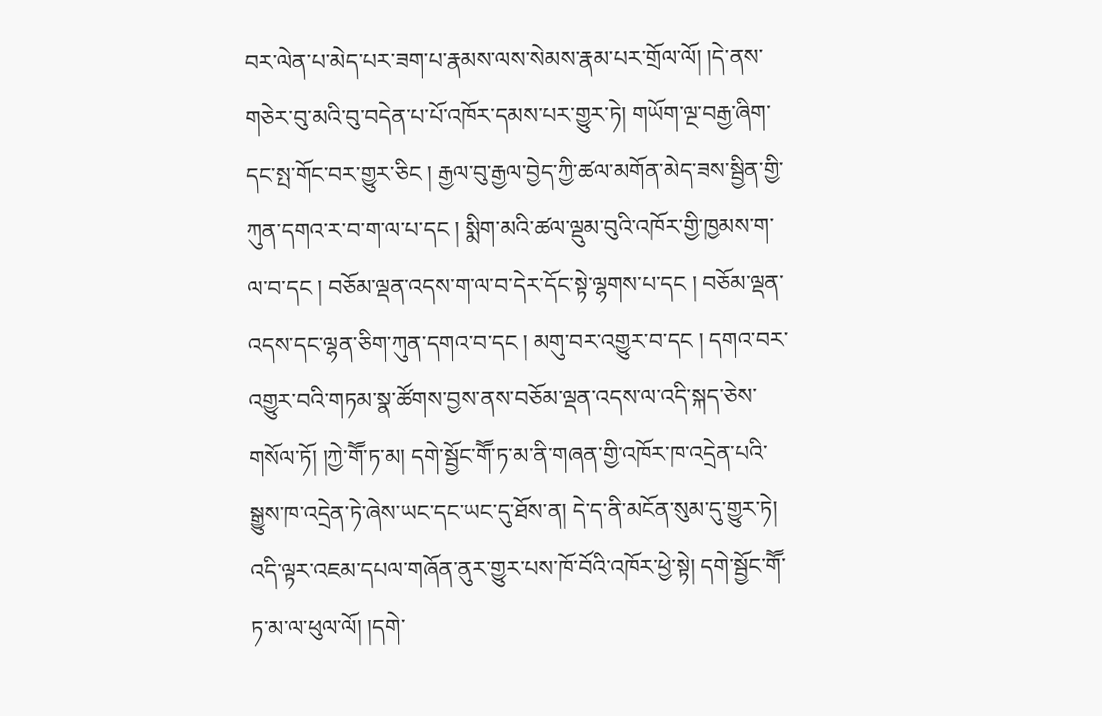བར་ལེན་པ་མེད་པར་ཟག་པ་རྣམས་ལས་སེམས་རྣམ་པར་གྲོལ་ལོ། །དེ་ནས་གཅེར་བུ་མའི་བུ་བདེན་པ་པོ་འཁོར་དམས་པར་གྱུར་ཏེ། གཡོག་ལྔ་བརྒྱ་ཞིག་དང་སྤ་གོང་བར་གྱུར་ཅིང ། རྒྱལ་བུ་རྒྱལ་བྱེད་ཀྱི་ཚལ་མགོན་མེད་ཟས་སྦྱིན་གྱི་ཀུན་དགའ་ར་བ་ག་ལ་པ་དང ། སྨིག་མའི་ཚལ་ལྡུམ་བུའི་འཁོར་གྱི་ཁྱམས་ག་ལ་བ་དང ། བཅོམ་ལྡན་འདས་ག་ལ་བ་དེར་དོང་སྟེ་ལྷགས་པ་དང ། བཅོམ་ལྡན་འདས་དང་ལྷན་ཅིག་ཀུན་དགའ་བ་དང ། མགུ་བར་འགྱུར་བ་དང ། དགའ་བར་འགྱུར་བའི་གཏམ་སྣ་ཚོགས་བྱས་ནས་བཅོམ་ལྡན་འདས་ལ་འདི་སྐད་ཅེས་གསོལ་ཏོ། །ཀྱེ་གཽ་ཏ་མ། དགེ་སྦྱོང་གཽ་ཏ་མ་ནི་གཞན་གྱི་འཁོར་ཁ་འདྲེན་པའི་སྒྱུས་ཁ་འདྲེན་ཏེ་ཞེས་ཡང་དང་ཡང་དུ་ཐོས་ན། དེ་ད་ནི་མངོན་སུམ་དུ་གྱུར་ཏེ། འདི་ལྟར་འཇམ་དཔལ་གཞོན་ནུར་གྱུར་པས་ཁོ་བོའི་འཁོར་ཕྱེ་སྟེ། དགེ་སྦྱོང་གཽ་ཏ་མ་ལ་ཕུལ་ལོ། །དགེ་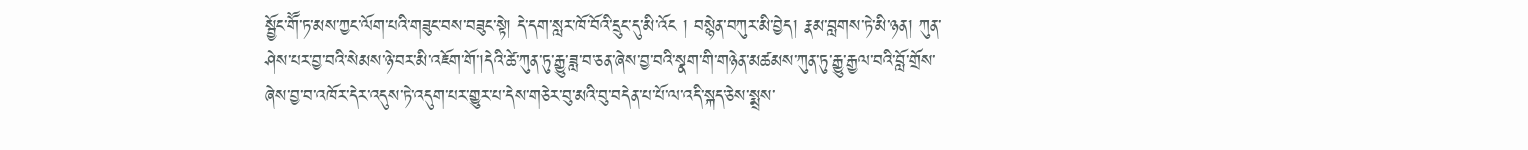སྦྱོང་གཽ་ཏ་མས་ཀྱང་ལོག་པའི་གཟུང་བས་བཟུང་སྟེ། དེ་དག་སླར་ཁོ་བོའི་དྲུང་དུ་མི་འོང ། བསྙེན་བཀུར་མི་བྱེད། རྣམ་བླགས་ཏེ་མི་ཉན། ཀུན་ཤེས་པར་བྱ་བའི་སེམས་ཉེ་བར་མི་འཇོག་གོ་།དེའི་ཚེ་ཀུན་ཏུ་རྒྱུ་ཟླ་བ་ཅན་ཞེས་བྱ་བའི་སྣག་གི་གཉེན་མཚམས་ཀུན་ཏུ་རྒྱུ་རྒྱལ་བའི་བློ་གྲོས་ཞེས་བྱ་བ་འཁོར་དེར་འདུས་ཏེ་འདུག་པར་གྱུར་པ་དེས་གཅེར་བུ་མའི་བུ་བདེན་པ་པོ་ལ་འདི་སྐད་ཅེས་སྨྲས་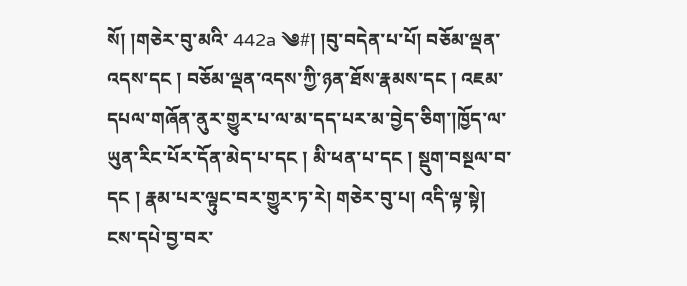སོ། །གཅེར་བུ་མའི་ 442a ༄#། །བུ་བདེན་པ་པོ། བཅོམ་ལྡན་འདས་དང ། བཅོམ་ལྡན་འདས་ཀྱི་ཉན་ཐོས་རྣམས་དང ། འཇམ་དཔལ་གཞོན་ནུར་གྱུར་པ་ལ་མ་དད་པར་མ་བྱེད་ཅིག་།ཁྱོད་ལ་ཡུན་རིང་པོར་དོན་མེད་པ་དང ། མི་ཕན་པ་དང ། སྡུག་བསྔལ་བ་དང ། རྣམ་པར་ལྟུང་བར་གྱུར་ཏ་རེ། གཅེར་བུ་པ། འདི་ལྟ་སྟེ། ངས་དཔེ་བྱ་བར་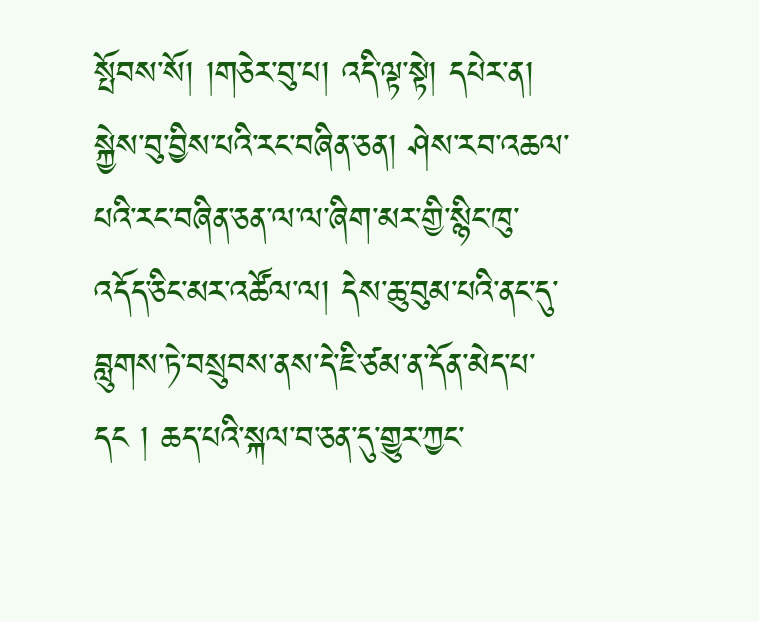སྤོབས་སོ། །གཅེར་བུ་པ། འདི་ལྟ་སྟེ། དཔེར་ན། སྐྱེས་བུ་བྱིས་པའི་རང་བཞིན་ཅན། ཤེས་རབ་འཆལ་པའི་རང་བཞིན་ཅན་ལ་ལ་ཞིག་མར་གྱི་སྙིང་ཁུ་འདོད་ཅིང་མར་འཚོལ་ལ། དེས་ཆུ་བུམ་པའི་ནང་དུ་བླུགས་ཏེ་བསྲུབས་ནས་དེ་ཇི་ཙམ་ན་དོན་མེད་པ་དང ། ཆད་པའི་སྐལ་བ་ཅན་དུ་གྱུར་ཀྱང་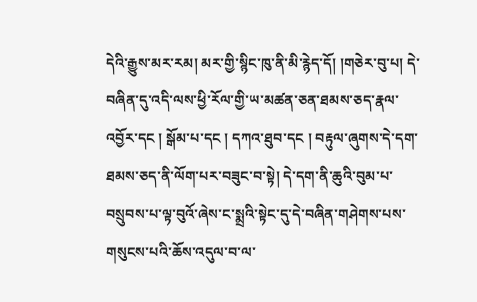དེའི་རྒྱུས་མར་རམ། མར་གྱི་སྙིང་ཁུ་ནི་མི་རྙེད་དོ། །གཅེར་བུ་པ། དེ་བཞིན་དུ་འདི་ལས་ཕྱི་རོལ་གྱི་ཡ་མཚན་ཅན་ཐམས་ཅད་རྣལ་འབྱོར་དང ། སྒོམ་པ་དང ། དཀའ་ཐུབ་དང ། བརྟུལ་ཞུགས་དེ་དག་ཐམས་ཅད་ནི་ལོག་པར་བཟུང་བ་སྟེ། དེ་དག་ནི་ཆུའི་བུམ་པ་བསྲུབས་པ་ལྟ་བུའོ་ཞེས་ང་སྨྲའི་སྟེང་དུ་དེ་བཞིན་གཤེགས་པས་གསུངས་པའི་ཆོས་འདུལ་བ་ལ་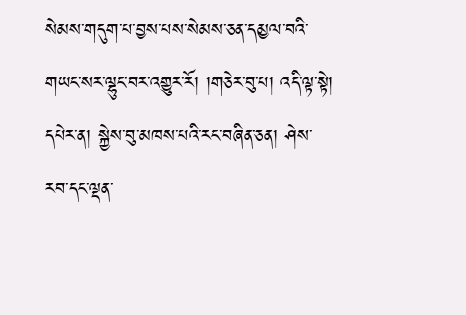སེམས་གདུག་པ་བྱས་པས་སེམས་ཅན་དམྱལ་བའི་གཡང་སར་ལྷུང་བར་འགྱུར་རོ། །གཅེར་བུ་པ། འདི་ལྟ་སྟེ། དཔེར་ན། སྐྱེས་བུ་མཁས་པའི་རང་བཞིན་ཅན། ཤེས་རབ་དང་ལྡན་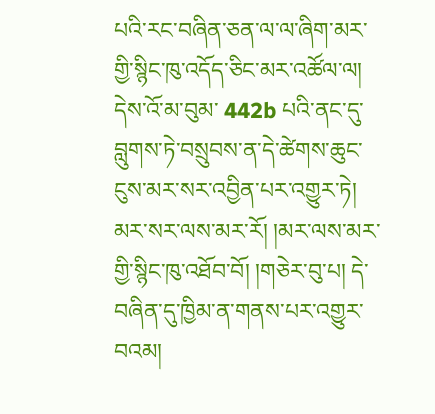པའི་རང་བཞིན་ཅན་ལ་ལ་ཞིག་མར་གྱི་སྙིང་ཁུ་འདོད་ཅིང་མར་འཚོལ་ལ། དེས་འོ་མ་བུམ་ 442b པའི་ནང་དུ་བླུགས་ཏེ་བསྲུབས་ན་དེ་ཚེགས་ཆུང་ངུས་མར་སར་འབྱིན་པར་འགྱུར་ཏེ། མར་སར་ལས་མར་རོ། །མར་ལས་མར་གྱི་སྙིང་ཁུ་འཐོབ་བོ། །གཅེར་བུ་པ། དེ་བཞིན་དུ་ཁྱིམ་ན་གནས་པར་འགྱུར་བའམ།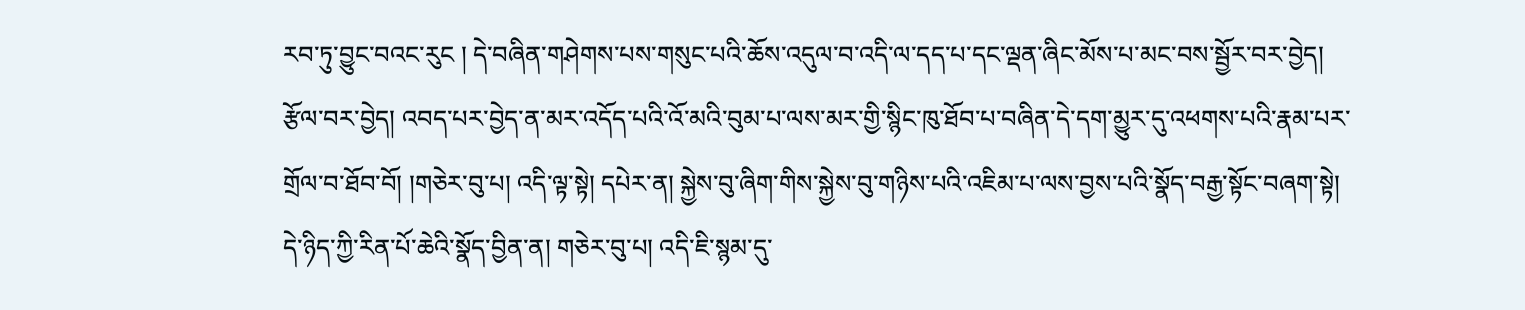རབ་ཏུ་བྱུང་བའང་རུང ། དེ་བཞིན་གཤེགས་པས་གསུང་པའི་ཆོས་འདུལ་བ་འདི་ལ་དད་པ་དང་ལྡན་ཞིང་མོས་པ་མང་བས་སྦྱོར་བར་བྱེད། རྩོལ་བར་བྱེད། འབད་པར་བྱེད་ན་མར་འདོད་པའི་འོ་མའི་བུམ་པ་ལས་མར་གྱི་སྙིང་ཁུ་ཐོབ་པ་བཞིན་དེ་དག་མྱུར་དུ་འཕགས་པའི་རྣམ་པར་གྲོལ་བ་ཐོབ་བོ། །གཅེར་བུ་པ། འདི་ལྟ་སྟེ། དཔེར་ན། སྐྱེས་བུ་ཞིག་གིས་སྐྱེས་བུ་གཉིས་པའི་འཇིམ་པ་ལས་བྱས་པའི་སྣོད་བརྒྱ་སྟོང་བཞག་སྟེ། དེ་ཉིད་ཀྱི་རིན་པོ་ཆེའི་སྣོད་བྱིན་ན། གཅེར་བུ་པ། འདི་ཇི་སྙམ་དུ་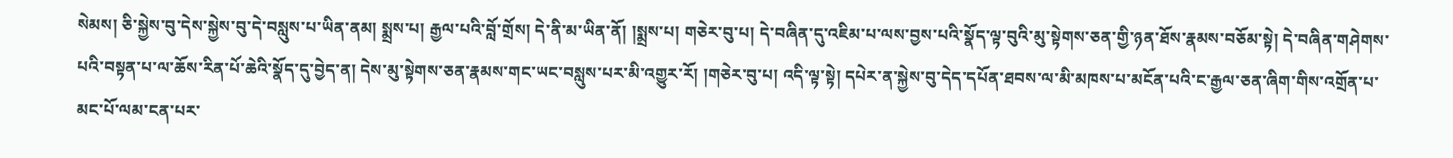སེམས། ཅི་སྐྱེས་བུ་དེས་སྐྱེས་བུ་དེ་བསླུས་པ་ཡིན་ནམ། སྨྲས་པ། རྒྱལ་པའི་བློ་གྲོས། དེ་ནི་མ་ཡིན་ནོ། །སྨྲས་པ། གཅེར་བུ་པ། དེ་བཞིན་དུ་འཇིམ་པ་ལས་བྱས་པའི་སྣོད་ལྟ་བུའི་མུ་སྟེགས་ཅན་གྱི་ཉན་ཐོས་རྣམས་བཅོམ་སྟེ། དེ་བཞིན་གཤེགས་པའི་བསྟན་པ་ལ་ཆོས་རིན་པོ་ཆེའི་སྣོད་དུ་བྱེད་ན། དེས་མུ་སྟེགས་ཅན་རྣམས་གང་ཡང་བསླུས་པར་མི་འགྱུར་རོ། །གཅེར་བུ་པ། འདི་ལྟ་སྟེ། དཔེར་ན་སྐྱེས་བུ་དེད་དཔོན་ཐབས་ལ་མི་མཁས་པ་མངོན་པའི་ང་རྒྱལ་ཅན་ཞིག་གིས་འགྲོན་པ་མང་པོ་ལམ་ངན་པར་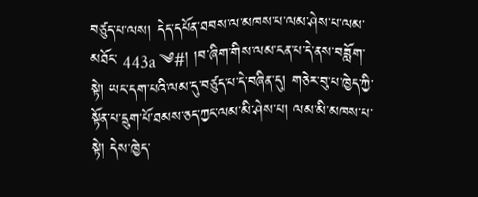བཙུད་པ་ལས། དེད་དཔོན་ཐབས་ལ་མཁས་པ་ལམ་ཤེས་པ་ལམ་མཐོང་ 443a ༄#། །བ་ཞིག་གིས་ལམ་ངན་པ་དེ་ནས་བཟློག་སྟེ། ཡང་དག་པའི་ལམ་དུ་བཙུད་པ་དེ་བཞིན་དུ། གཅེར་བུ་པ་ཁྱེད་ཀྱི་སྟོན་པ་དྲུག་པོ་ཐམས་ཅད་ཀྱང་ལམ་མི་ཤེས་པ། ལམ་མི་མཁས་པ་སྟེ། དེས་ཁྱེད་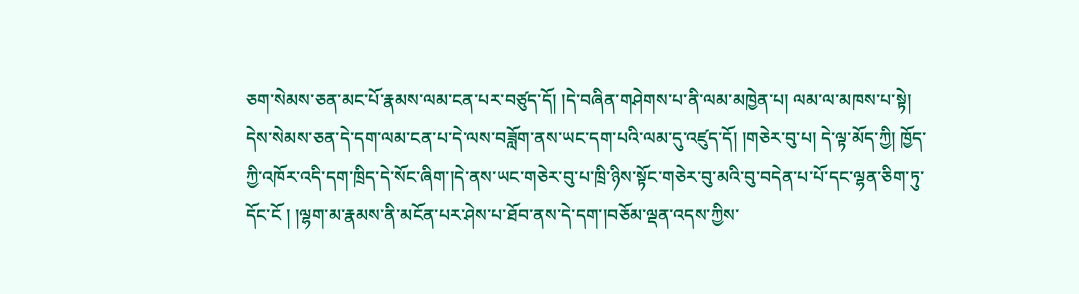ཅག་སེམས་ཅན་མང་པོ་རྣམས་ལམ་ངན་པར་བཙུད་དོ། །དེ་བཞིན་གཤེགས་པ་ནི་ལམ་མཁྱེན་པ། ལམ་ལ་མཁས་པ་སྟེ། དེས་སེམས་ཅན་དེ་དག་ལམ་ངན་པ་དེ་ལས་བཟློག་ནས་ཡང་དག་པའི་ལམ་དུ་འཛུད་དོ། །གཅེར་བུ་པ། དེ་ལྟ་མོད་ཀྱི། ཁྱོད་ཀྱི་འཁོར་འདི་དག་ཁྲིད་དེ་སོང་ཞིག་།དེ་ནས་ཡང་གཅེར་བུ་པ་ཁྲི་ཉིས་སྟོང་གཅེར་བུ་མའི་བུ་བདེན་པ་པོ་དང་ལྷན་ཅིག་ཏུ་དོང་ངོ ། །ལྷག་མ་རྣམས་ནི་མངོན་པར་ཤེས་པ་ཐོབ་ནས་དེ་དག་།བཅོམ་ལྡན་འདས་ཀྱིས་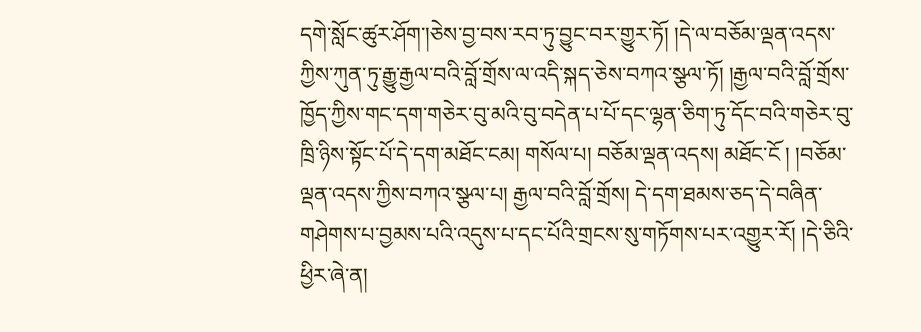དགེ་སློང་ཚུར་ཤོག་།ཅེས་བྱ་བས་རབ་ཏུ་བྱུང་བར་གྱུར་ཏོ། །དེ་ལ་བཅོམ་ལྡན་འདས་ཀྱིས་ཀུན་ཏུ་རྒྱུ་རྒྱལ་བའི་བློ་གྲོས་ལ་འདི་སྐད་ཅེས་བཀའ་སྩལ་ཏོ། །རྒྱལ་བའི་བློ་གྲོས་ཁྱོད་ཀྱིས་གང་དག་གཅེར་བུ་མའི་བུ་བདེན་པ་པོ་དང་ལྷན་ཅིག་ཏུ་དོང་བའི་གཅེར་བུ་ཁྲི་ཉིས་སྟོང་པོ་དེ་དག་མཐོང་ངམ། གསོལ་པ། བཅོམ་ལྡན་འདས། མཐོང་ངོ ། །བཅོམ་ལྡན་འདས་ཀྱིས་བཀའ་སྩལ་པ། རྒྱལ་བའི་བློ་གྲོས། དེ་དག་ཐམས་ཅད་དེ་བཞིན་གཤེགས་པ་བྱམས་པའི་འདུས་པ་དང་པོའི་གྲངས་སུ་གཏོགས་པར་འགྱུར་རོ། །དེ་ཅིའི་ཕྱིར་ཞེ་ན།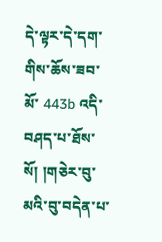དེ་ལྟར་དེ་དག་གིས་ཆོས་ཟབ་མོ་ 443b འདི་བཤད་པ་ཐོས་སོ། །གཅེར་བུ་མའི་བུ་བདེན་པ་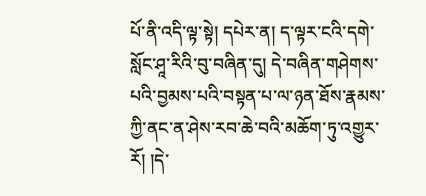པོ་ནི་འདི་ལྟ་སྟེ། དཔེར་ན། ད་ལྟར་ངའི་དགེ་སློང་ཤཱ་རིའི་བུ་བཞིན་དུ། དེ་བཞིན་གཤེགས་པའི་བྱམས་པའི་བསྟན་པ་ལ་ཉན་ཐོས་རྣམས་ཀྱི་ནང་ན་ཤེས་རབ་ཆེ་བའི་མཆོག་ཏུ་འགྱུར་རོ། །དེ་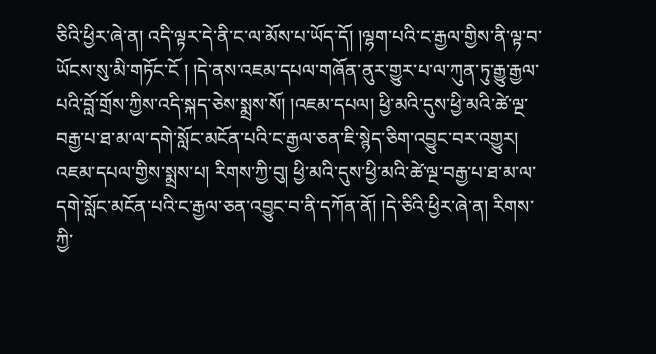ཅིའི་ཕྱིར་ཞེ་ན། འདི་ལྟར་དེ་ནི་ང་ལ་མོས་པ་ཡོད་དོ། །ལྷག་པའི་ང་རྒྱལ་གྱིས་ནི་ལྟ་བ་ཡོངས་སུ་མི་གཏོང་ངོ ། །དེ་ནས་འཇམ་དཔལ་གཞོན་ནུར་གྱུར་པ་ལ་ཀུན་ཏུ་རྒྱུ་རྒྱལ་པའི་བློ་གྲོས་ཀྱིས་འདི་སྐད་ཅེས་སྨྲས་སོ། །འཇམ་དཔལ། ཕྱི་མའི་དུས་ཕྱི་མའི་ཚེ་ལྔ་བརྒྱ་པ་ཐ་མ་ལ་དགེ་སློང་མངོན་པའི་ང་རྒྱལ་ཅན་ཇི་སྙེད་ཅིག་འབྱུང་བར་འགྱུར། འཇམ་དཔལ་གྱིས་སྨྲས་པ། རིགས་ཀྱི་བུ། ཕྱི་མའི་དུས་ཕྱི་མའི་ཚེ་ལྔ་བརྒྱ་པ་ཐ་མ་ལ་དགེ་སློང་མངོན་པའི་ང་རྒྱལ་ཅན་འབྱུང་བ་ནི་དཀོན་ནོ། །དེ་ཅིའི་ཕྱིར་ཞེ་ན། རིགས་ཀྱི་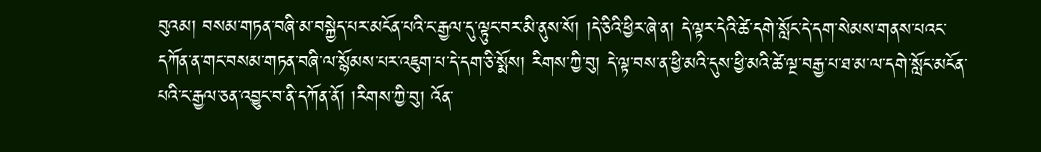བུའམ། བསམ་གཏན་བཞི་མ་བསྐྱེད་པར་མངོན་པའི་ང་རྒྱལ་དུ་ལྟུང་བར་མི་ནུས་སོ། །དེ་ཅིའི་ཕྱིར་ཞེ་ན། དེ་ལྟར་དེའི་ཚེ་དགེ་སློང་དེ་དག་སེམས་གནས་པའང་དཀོན་ན་གང་བསམ་གཏན་བཞི་ལ་སྙོམས་པར་འཇུག་པ་དེ་དག་ཅི་སྨོས། རིགས་ཀྱི་བུ། དེ་ལྟ་བས་ན་ཕྱི་མའི་དུས་ཕྱི་མའི་ཚེ་ལྔ་བརྒྱ་པ་ཐ་མ་ལ་དགེ་སློང་མངོན་པའི་ང་རྒྱལ་ཅན་འབྱུང་བ་ནི་དཀོན་ནོ། །རིགས་ཀྱི་བུ། འོན་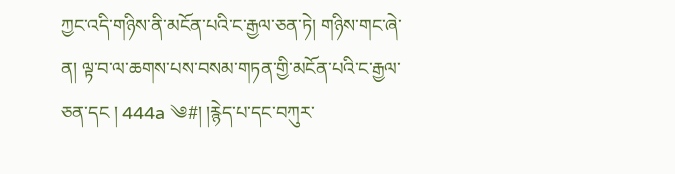ཀྱང་འདི་གཉིས་ནི་མངོན་པའི་ང་རྒྱལ་ཅན་ཏེ། གཉིས་གང་ཞེ་ན། ལྟ་བ་ལ་ཆགས་པས་བསམ་གཏན་གྱི་མངོན་པའི་ང་རྒྱལ་ཅན་དང ། 444a ༄#། །རྙེད་པ་དང་བཀུར་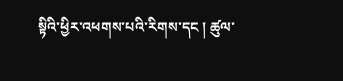སྟིའི་ཕྱིར་འཕགས་པའི་རིགས་དང ། ཚུལ་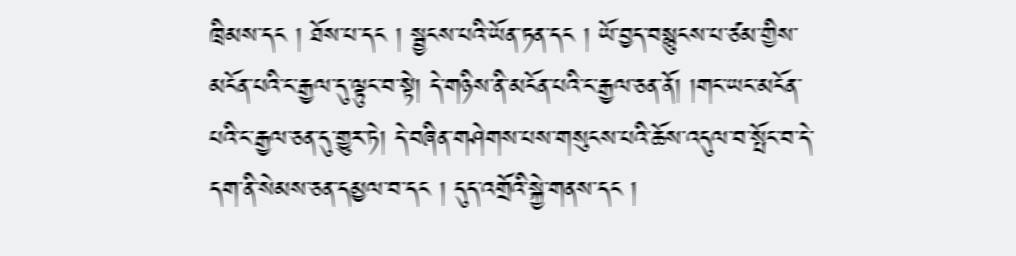ཁྲིམས་དང ། ཐོས་པ་དང ། སྦྱངས་པའི་ཡོན་ཏན་དང ། ཡོ་བྱད་བསྙུངས་པ་ཙམ་གྱིས་མངོན་པའི་ང་རྒྱལ་དུ་ལྟུང་བ་སྟེ། དེ་གཉིས་ནི་མངོན་པའི་ང་རྒྱལ་ཅན་ནོ། །གང་ཡང་མངོན་པའི་ང་རྒྱལ་ཅན་དུ་གྱུར་ཏེ། དེ་བཞིན་གཤེགས་པས་གསུངས་པའི་ཆོས་འདུལ་བ་སྤོང་བ་དེ་དག་ནི་སེམས་ཅན་དམྱལ་བ་དང ། དུད་འགྲོའི་སྐྱེ་གནས་དང །